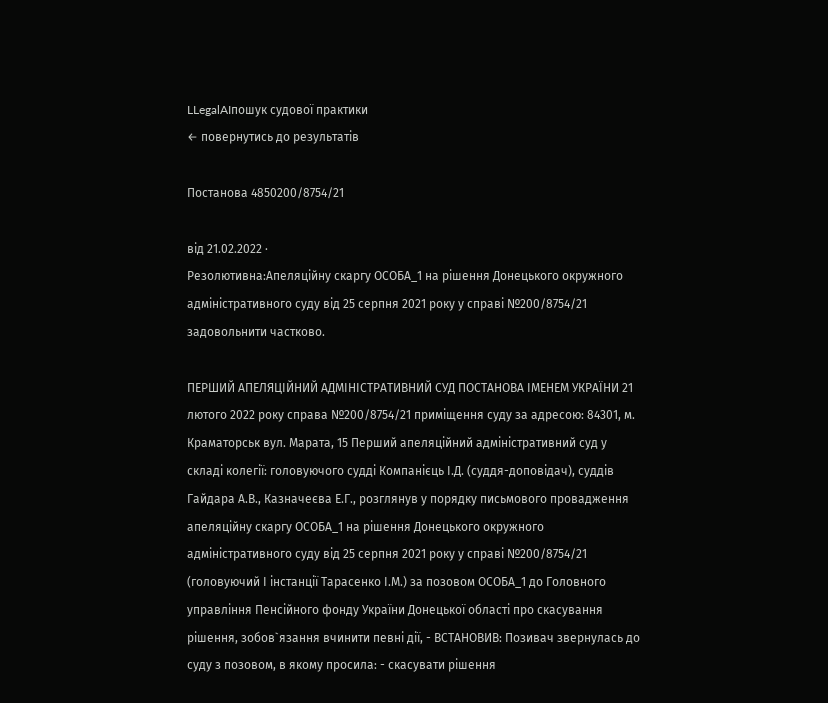LLegalAIпошук судової практики
← повернутись до результатів

Постанова 4850200/8754/21

від 21.02.2022 ·
Резолютивна:Апеляційну скаргу ОСОБА_1 на рішення Донецького окружного адміністративного суду від 25 серпня 2021 року у справі №200/8754/21 задовольнити частково.

ПЕРШИЙ АПЕЛЯЦІЙНИЙ АДМІНІСТРАТИВНИЙ СУД ПОСТАНОВА ІМЕНЕМ УКРАЇНИ 21 лютого 2022 року справа №200/8754/21 приміщення суду за адресою: 84301, м. Краматорськ вул. Марата, 15 Перший апеляційний адміністративний суд у складі колегії: головуючого судді Компанієць І.Д. (суддя-доповідач), суддів Гайдара А.В., Казначеєва Е.Г., розглянув у порядку письмового провадження апеляційну скаргу ОСОБА_1 на рішення Донецького окружного адміністративного суду від 25 серпня 2021 року у справі №200/8754/21 (головуючий І інстанції Тарасенко І.М.) за позовом ОСОБА_1 до Головного управління Пенсійного фонду України Донецької області про скасування рішення, зобов`язання вчинити певні дії, - ВСТАНОВИВ: Позивач звернулась до суду з позовом, в якому просила: - скасувати рішення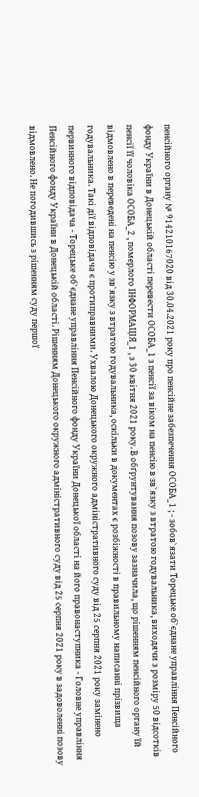пенсійного органу № 914210167020 від 30.04.2021 року про пенсійне забезпечення ОСОБА_1 ; - зобов`язати Торецьке об`єднане управління Пенсійного фонду України в Донецькій області перевести ОСОБА_1 з пенсії за віком на пенсію в зв`язку з втратою годувальника, виходячи з розміру 50 відсотків пенсії її чоловіка ОСОБА_2 , померлого ІНФОРМАЦІЯ_1 , з 30 квітня 2021 року. В обґрунтування позову зазначила, що рішенням пенсійного органу їй відмовлено в переведені на пенсію у зв`язку з втратою годувальника, оскільки в документах є розбіжності в правильному написанні прізвища годувальника. Такі дії відповідача є протиправними. Ухвалою Донецького окружного адміністративного суду від 25 серпня 2021 року замінено первинного відповідача - Торецьке об`єднане управління Пенсійного фонду України Донецької області на його правонаступника - Головне управління Пенсійного фонду України в Донецькій області. Рішенням Донецького окружного адміністративного суду від 25 серпня 2021 року в задоволенні позову відмовлено. Не погодившись з рішенням суду першої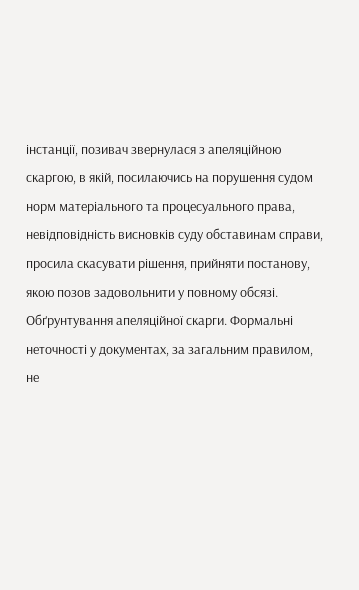інстанції, позивач звернулася з апеляційною скаргою, в якій, посилаючись на порушення судом норм матеріального та процесуального права, невідповідність висновків суду обставинам справи, просила скасувати рішення, прийняти постанову, якою позов задовольнити у повному обсязі. Обґрунтування апеляційної скарги. Формальні неточності у документах, за загальним правилом, не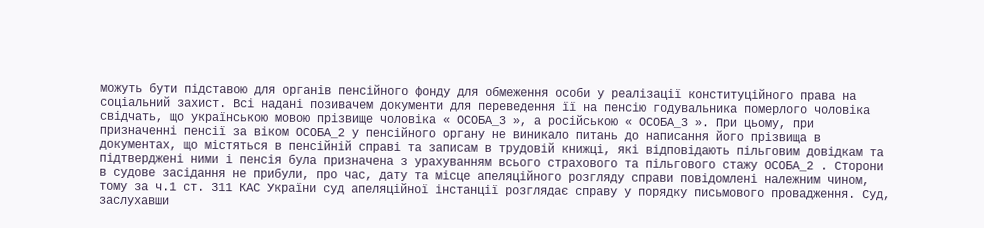можуть бути підставою для органів пенсійного фонду для обмеження особи у реалізації конституційного права на соціальний захист. Всі надані позивачем документи для переведення її на пенсію годувальника померлого чоловіка свідчать, що українською мовою прізвище чоловіка « ОСОБА_3 », а російською « ОСОБА_3 ». При цьому, при призначенні пенсії за віком ОСОБА_2 у пенсійного органу не виникало питань до написання його прізвища в документах, що містяться в пенсійній справі та записам в трудовій книжці, які відповідають пільговим довідкам та підтверджені ними і пенсія була призначена з урахуванням всього страхового та пільгового стажу ОСОБА_2 . Сторони в судове засідання не прибули, про час, дату та місце апеляційного розгляду справи повідомлені належним чином, тому за ч.1 ст. 311 КАС України суд апеляційної інстанції розглядає справу у порядку письмового провадження. Суд, заслухавши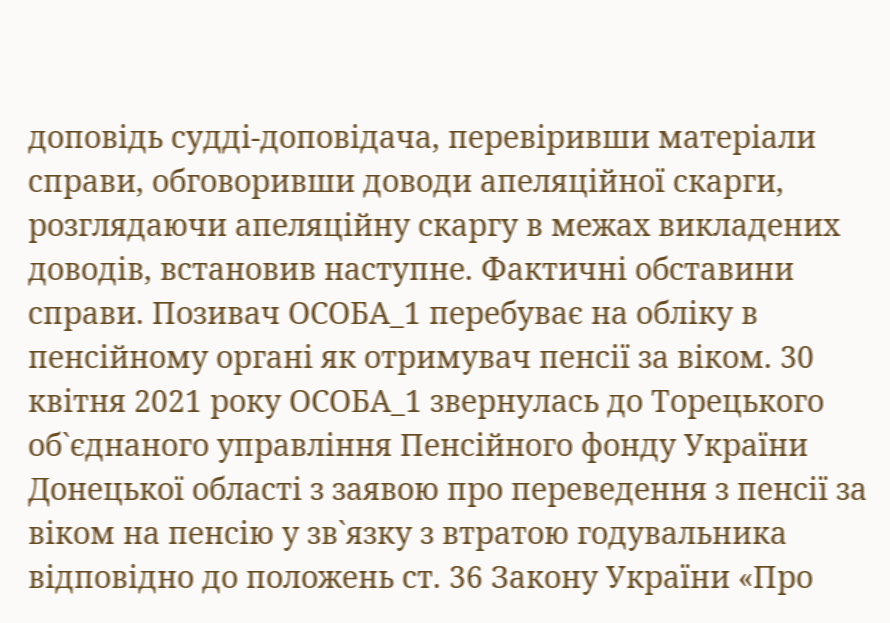доповідь судді-доповідача, перевіривши матеріали справи, обговоривши доводи апеляційної скарги, розглядаючи апеляційну скаргу в межах викладених доводів, встановив наступне. Фактичні обставини справи. Позивач ОСОБА_1 перебуває на обліку в пенсійному органі як отримувач пенсії за віком. 30 квітня 2021 року ОСОБА_1 звернулась до Торецького об`єднаного управління Пенсійного фонду України Донецької області з заявою про переведення з пенсії за віком на пенсію у зв`язку з втратою годувальника відповідно до положень ст. 36 Закону України «Про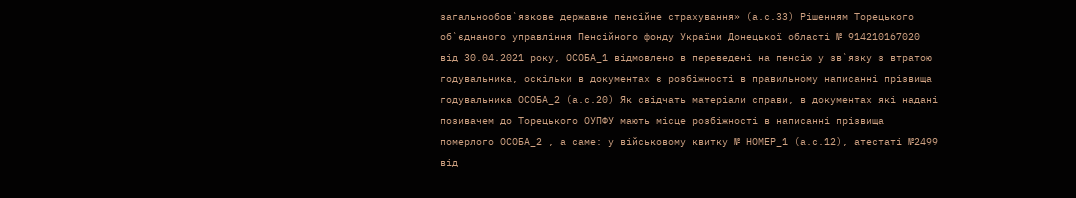загальнообов`язкове державне пенсійне страхування» (а.с.33) Рішенням Торецького об`єднаного управління Пенсійного фонду України Донецької області № 914210167020 від 30.04.2021 року, ОСОБА_1 відмовлено в переведені на пенсію у зв`язку з втратою годувальника, оскільки в документах є розбіжності в правильному написанні прізвища годувальника ОСОБА_2 (а.с.20) Як свідчать матеріали справи, в документах які надані позивачем до Торецького ОУПФУ мають місце розбіжності в написанні прізвища померлого ОСОБА_2 , а саме: у військовому квитку № НОМЕР_1 (а.с.12), атестаті №2499 від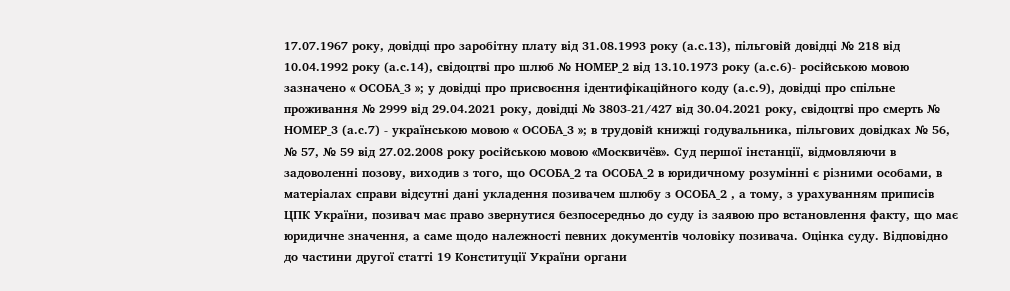17.07.1967 року, довідці про заробітну плату від 31.08.1993 року (а.с.13), пільговій довідці № 218 від 10.04.1992 року (а.с.14), свідоцтві про шлюб № НОМЕР_2 від 13.10.1973 року (а.с.6)- російською мовою зазначено « ОСОБА_3 »; у довідці про присвоєння ідентифікаційного коду (а.с.9), довідці про спільне проживання № 2999 від 29.04.2021 року, довідці № 3803-21/427 від 30.04.2021 року, свідоцтві про смерть № НОМЕР_3 (а.с.7) - українською мовою « ОСОБА_3 »; в трудовій книжці годувальника, пільгових довідках № 56, № 57, № 59 від 27.02.2008 року російською мовою «Москвичёв». Суд першої інстанції, відмовляючи в задоволенні позову, виходив з того, що ОСОБА_2 та ОСОБА_2 в юридичному розумінні є різними особами, в матеріалах справи відсутні дані укладення позивачем шлюбу з ОСОБА_2 , а тому, з урахуванням приписів ЦПК України, позивач має право звернутися безпосередньо до суду із заявою про встановлення факту, що має юридичне значення, а саме щодо належності певних документів чоловіку позивача. Оцінка суду. Відповідно до частини другої статті 19 Конституції України органи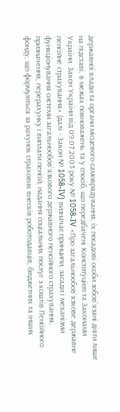державної влади та органи місцевого самоврядування, їх посадові особи зобов`язані діяти лише на підставі, в межах повноважень та у спосіб, що передбачені Конституцією та Законами України. Закон України від 09.07.2003 року № 1058-IV «Про загальнообов`язкове державне пенсійне страхування» (далі - Закон № 1058-IV) визначає принципи, засади і механізми функціонування системи загальнообов`язкового державного пенсійного страхування, призначення, перерахунку і виплати пенсій, надання соціальних послуг з коштів Пенсійного фонду, що формуються за рахунок страхових внесків роботодавців, бюджетних та інших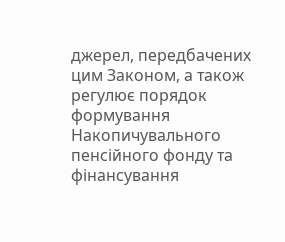джерел, передбачених цим Законом, а також регулює порядок формування Накопичувального пенсійного фонду та фінансування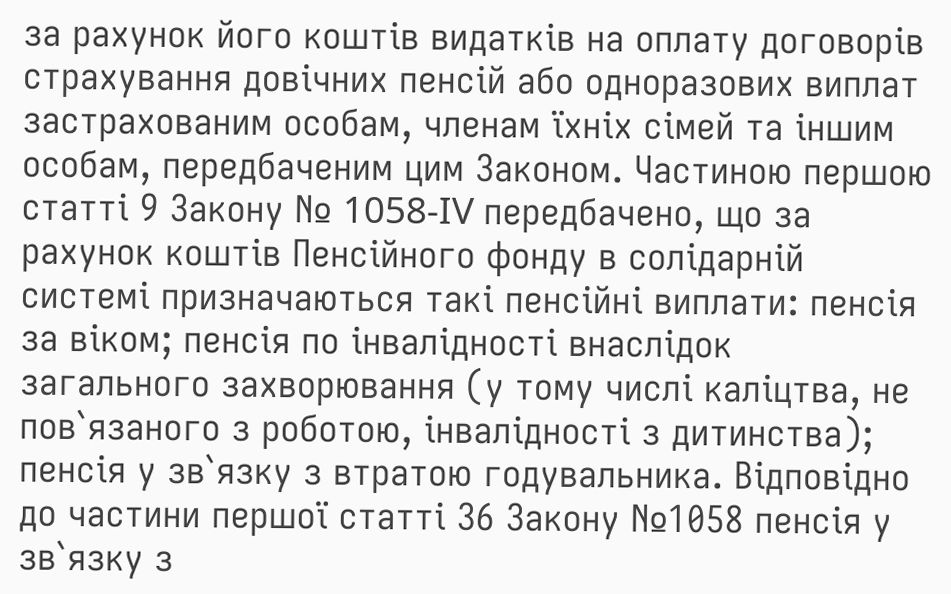за рахунок його коштів видатків на оплату договорів страхування довічних пенсій або одноразових виплат застрахованим особам, членам їхніх сімей та іншим особам, передбаченим цим Законом. Частиною першою статті 9 Закону № 1058-IV передбачено, що за рахунок коштів Пенсійного фонду в солідарній системі призначаються такі пенсійні виплати: пенсія за віком; пенсія по інвалідності внаслідок загального захворювання (у тому числі каліцтва, не пов`язаного з роботою, інвалідності з дитинства); пенсія у зв`язку з втратою годувальника. Відповідно до частини першої статті 36 Закону №1058 пенсія у зв`язку з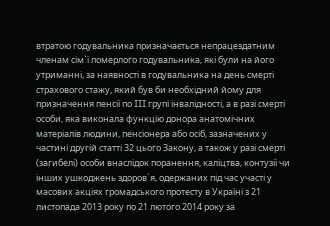втратою годувальника призначається непрацездатним членам сім`ї померлого годувальника, які були на його утриманні, за наявності в годувальника на день смерті страхового стажу, який був би необхідний йому для призначення пенсії по III групі інвалідності, а в разі смерті особи, яка виконала функцію донора анатомічних матеріалів людини, пенсіонера або осіб, зазначених у частині другій статті 32 цього Закону, а також у разі смерті (загибелі) особи внаслідок поранення, каліцтва, контузії чи інших ушкоджень здоров`я, одержаних під час участі у масових акціях громадського протесту в Україні з 21 листопада 2013 року по 21 лютого 2014 року за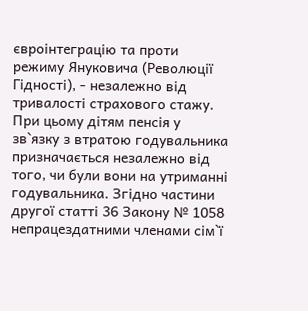євроінтеграцію та проти режиму Януковича (Революції Гідності), - незалежно від тривалості страхового стажу. При цьому дітям пенсія у зв`язку з втратою годувальника призначається незалежно від того, чи були вони на утриманні годувальника. Згідно частини другої статті 36 Закону № 1058 непрацездатними членами сім`ї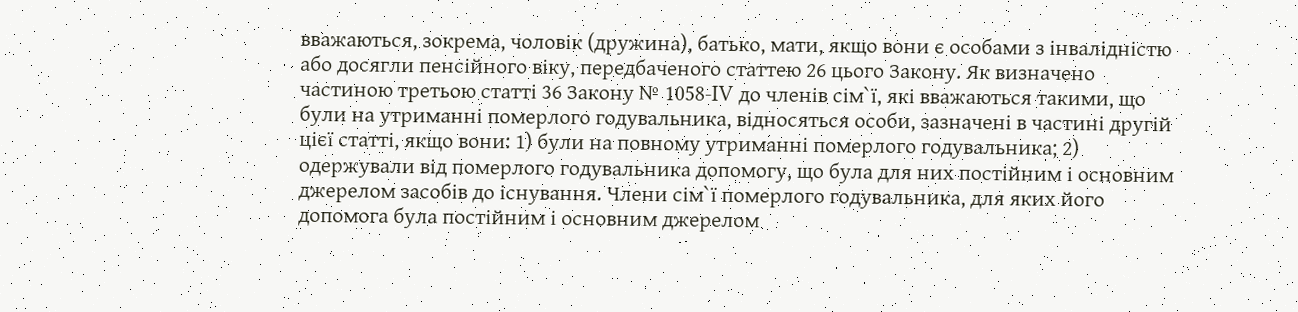вважаються, зокрема, чоловік (дружина), батько, мати, якщо вони є особами з інвалідністю або досягли пенсійного віку, передбаченого статтею 26 цього Закону. Як визначено частиною третьою статті 36 Закону № 1058-IV до членів сім`ї, які вважаються такими, що були на утриманні померлого годувальника, відносяться особи, зазначені в частині другій цієї статті, якщо вони: 1) були на повному утриманні померлого годувальника; 2) одержували від померлого годувальника допомогу, що була для них постійним і основним джерелом засобів до існування. Члени сім`ї померлого годувальника, для яких його допомога була постійним і основним джерелом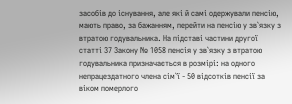засобів до існування, але які й самі одержували пенсію, мають право, за бажанням, перейти на пенсію у зв`язку з втратою годувальника. На підставі частини другої статті 37 Закону № 1058 пенсія у зв`язку з втратою годувальника призначається в розмірі: на одного непрацездатного члена сім`ї - 50 відсотків пенсії за віком померлого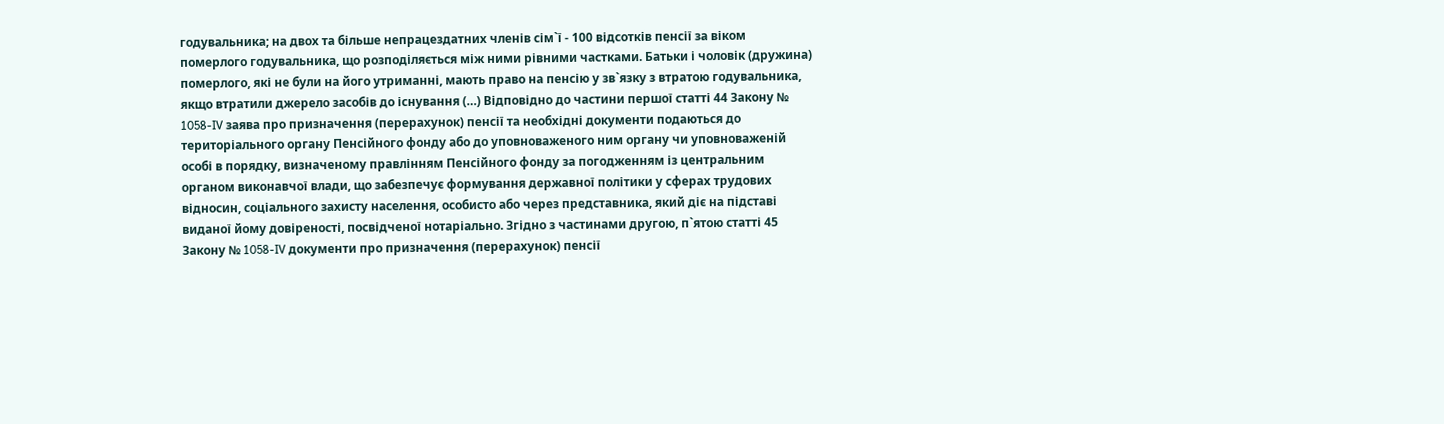годувальника; на двох та більше непрацездатних членів сім`ї - 100 відсотків пенсії за віком померлого годувальника, що розподіляється між ними рівними частками. Батьки і чоловік (дружина) померлого, які не були на його утриманні, мають право на пенсію у зв`язку з втратою годувальника, якщо втратили джерело засобів до існування (…) Відповідно до частини першої статті 44 Закону № 1058-IV заява про призначення (перерахунок) пенсії та необхідні документи подаються до територіального органу Пенсійного фонду або до уповноваженого ним органу чи уповноваженій особі в порядку, визначеному правлінням Пенсійного фонду за погодженням із центральним органом виконавчої влади, що забезпечує формування державної політики у сферах трудових відносин, соціального захисту населення, особисто або через представника, який діє на підставі виданої йому довіреності, посвідченої нотаріально. Згідно з частинами другою, п`ятою статті 45 Закону № 1058-IV документи про призначення (перерахунок) пенсії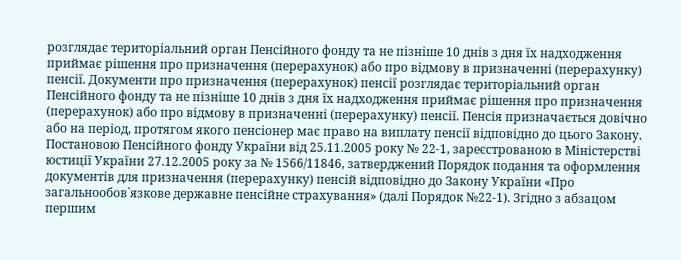розглядає територіальний орган Пенсійного фонду та не пізніше 10 днів з дня їх надходження приймає рішення про призначення (перерахунок) або про відмову в призначенні (перерахунку) пенсії. Документи про призначення (перерахунок) пенсії розглядає територіальний орган Пенсійного фонду та не пізніше 10 днів з дня їх надходження приймає рішення про призначення (перерахунок) або про відмову в призначенні (перерахунку) пенсії. Пенсія призначається довічно або на період, протягом якого пенсіонер має право на виплату пенсії відповідно до цього Закону. Постановою Пенсійного фонду України від 25.11.2005 року № 22-1, зареєстрованою в Міністерстві юстиції України 27.12.2005 року за № 1566/11846, затверджений Порядок подання та оформлення документів для призначення (перерахунку) пенсій відповідно до Закону України «Про загальнообов`язкове державне пенсійне страхування» (далі Порядок №22-1). Згідно з абзацом першим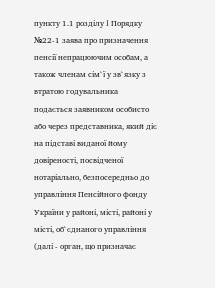пункту 1.1 розділу I Порядку №22-1 заява про призначення пенсії непрацюючим особам, а також членам сім`ї у зв`язку з втратою годувальника подається заявником особисто або через представника, який діє на підставі виданої йому довіреності, посвідченої нотаріально, безпосередньо до управління Пенсійного фонду України у районі, місті, районі у місті, об`єднаного управління (далі - орган, що призначає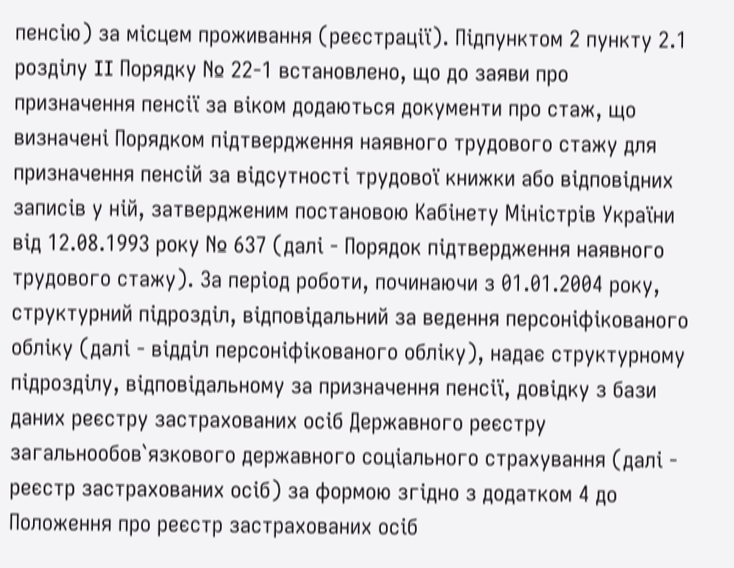пенсію) за місцем проживання (реєстрації). Підпунктом 2 пункту 2.1 розділу II Порядку № 22-1 встановлено, що до заяви про призначення пенсії за віком додаються документи про стаж, що визначені Порядком підтвердження наявного трудового стажу для призначення пенсій за відсутності трудової книжки або відповідних записів у ній, затвердженим постановою Кабінету Міністрів України від 12.08.1993 року № 637 (далі - Порядок підтвердження наявного трудового стажу). За період роботи, починаючи з 01.01.2004 року, структурний підрозділ, відповідальний за ведення персоніфікованого обліку (далі - відділ персоніфікованого обліку), надає структурному підрозділу, відповідальному за призначення пенсії, довідку з бази даних реєстру застрахованих осіб Державного реєстру загальнообов`язкового державного соціального страхування (далі - реєстр застрахованих осіб) за формою згідно з додатком 4 до Положення про реєстр застрахованих осіб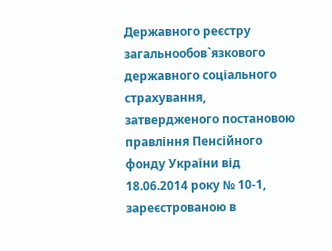Державного реєстру загальнообов`язкового державного соціального страхування, затвердженого постановою правління Пенсійного фонду України від 18.06.2014 року № 10-1, зареєстрованою в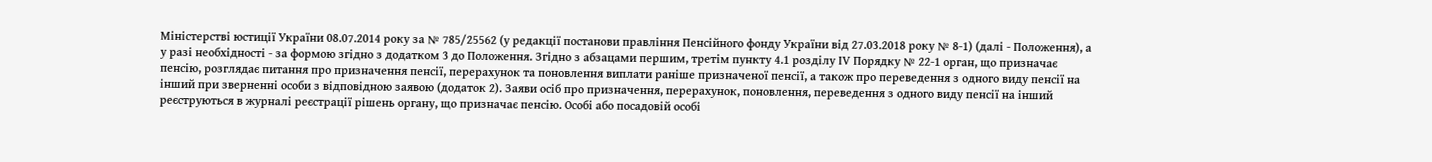Міністерстві юстиції України 08.07.2014 року за № 785/25562 (у редакції постанови правління Пенсійного фонду України від 27.03.2018 року № 8-1) (далі - Положення), а у разі необхідності - за формою згідно з додатком 3 до Положення. Згідно з абзацами першим, третім пункту 4.1 розділу ІV Порядку № 22-1 орган, що призначає пенсію, розглядає питання про призначення пенсії, перерахунок та поновлення виплати раніше призначеної пенсії, а також про переведення з одного виду пенсії на інший при зверненні особи з відповідною заявою (додаток 2). Заяви осіб про призначення, перерахунок, поновлення, переведення з одного виду пенсії на інший реєструються в журналі реєстрації рішень органу, що призначає пенсію. Особі або посадовій особі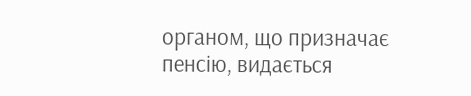органом, що призначає пенсію, видається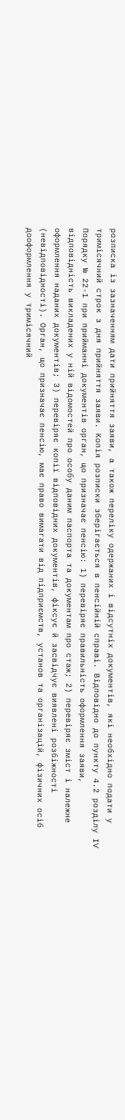розписка із зазначенням дати прийняття заяви, а також переліку одержаних і відсутніх документів, які необхідно подати у тримісячний строк з дня прийняття заяви. Копія розписки зберігається в пенсійній справі. Відповідно до пункту 4.2 розділу ІV Порядку № 22-1 при прийманні документів орган, що призначає пенсію: 1) перевіряє правильність оформлення заяви, відповідність викладених у ній відомостей про особу даним паспорта та документам про стаж; 2) перевіряє зміст і належне оформлення наданих документів; 3) перевіряє копії відповідних документів, фіксує й засвідчує виявлені розбіжності (невідповідності). Орган, що призначає пенсію, має право вимагати від підприємств, установ та організацій, фізичних осіб дооформлення у тримісячний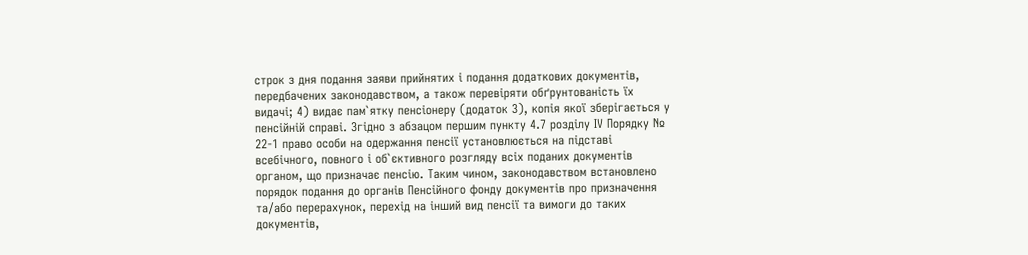строк з дня подання заяви прийнятих і подання додаткових документів, передбачених законодавством, а також перевіряти обґрунтованість їх видачі; 4) видає пам`ятку пенсіонеру (додаток 3), копія якої зберігається у пенсійній справі. Згідно з абзацом першим пункту 4.7 розділу ІV Порядку № 22-1 право особи на одержання пенсії установлюється на підставі всебічного, повного і об`єктивного розгляду всіх поданих документів органом, що призначає пенсію. Таким чином, законодавством встановлено порядок подання до органів Пенсійного фонду документів про призначення та/або перерахунок, перехід на інший вид пенсії та вимоги до таких документів,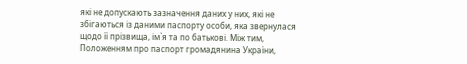які не допускають зазначення даних у них, які не збігаються із даними паспорту особи, яка звернулася щодо її прізвища, ім`я та по батькові. Між тим, Положенням про паспорт громадянина України,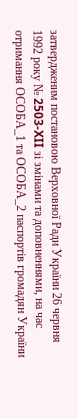затвердженим постановою Верховної Ради України 26 червня 1992 року № 2503-XII зі змінами та доповненнями, на час отримання ОСОБА_1 та ОСОБА_2 паспортів громадян України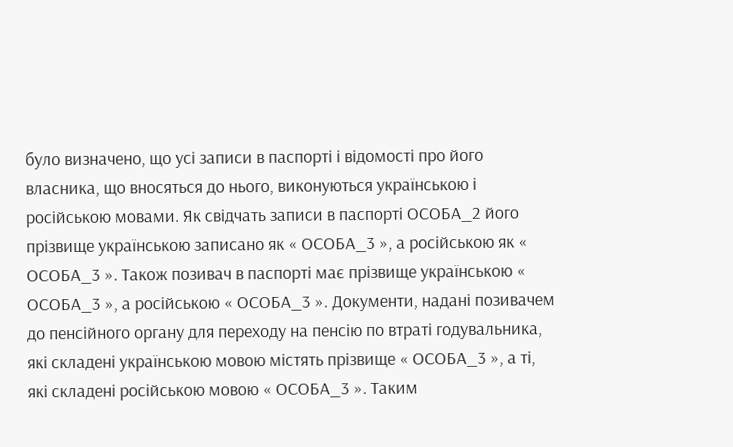було визначено, що усі записи в паспорті і відомості про його власника, що вносяться до нього, виконуються українською і російською мовами. Як свідчать записи в паспорті ОСОБА_2 його прізвище українською записано як « ОСОБА_3 », а російською як « ОСОБА_3 ». Також позивач в паспорті має прізвище українською « ОСОБА_3 », а російською « ОСОБА_3 ». Документи, надані позивачем до пенсійного органу для переходу на пенсію по втраті годувальника, які складені українською мовою містять прізвище « ОСОБА_3 », а ті, які складені російською мовою « ОСОБА_3 ». Таким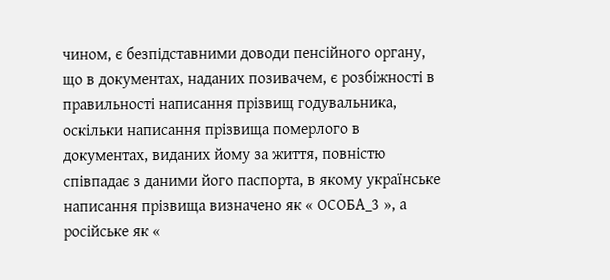чином, є безпідставними доводи пенсійного органу, що в документах, наданих позивачем, є розбіжності в правильності написання прізвищ годувальника, оскільки написання прізвища померлого в документах, виданих йому за життя, повністю співпадає з даними його паспорта, в якому українське написання прізвища визначено як « ОСОБА_3 », а російське як «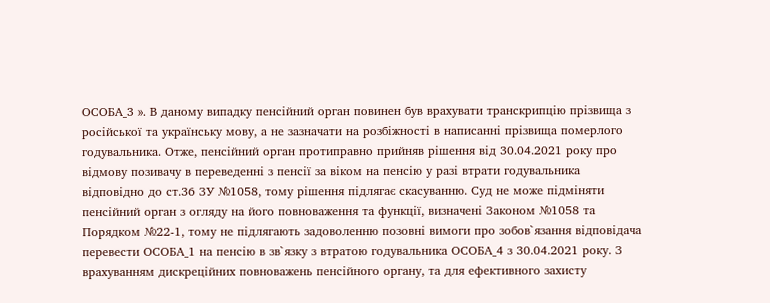ОСОБА_3 ». В даному випадку пенсійний орган повинен був врахувати транскрипцію прізвища з російської та українську мову, а не зазначати на розбіжності в написанні прізвища померлого годувальника. Отже, пенсійний орган протиправно прийняв рішення від 30.04.2021 року про відмову позивачу в переведенні з пенсії за віком на пенсію у разі втрати годувальника відповідно до ст.36 ЗУ №1058, тому рішення підлягає скасуванню. Суд не може підміняти пенсійний орган з огляду на його повноваження та функції, визначені Законом №1058 та Порядком №22-1, тому не підлягають задоволенню позовні вимоги про зобов`язання відповідача перевести ОСОБА_1 на пенсію в зв`язку з втратою годувальника ОСОБА_4 з 30.04.2021 року. З врахуванням дискреційних повноважень пенсійного органу, та для ефективного захисту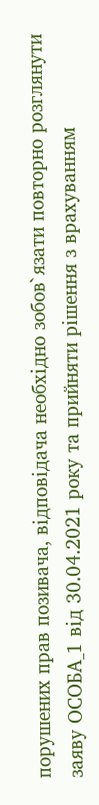порушених прав позивача, відповідача необхідно зобов`язати повторно розглянути заяву ОСОБА_1 від 30.04.2021 року та прийняти рішення з врахуванням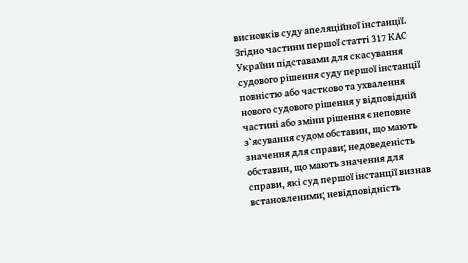висновків суду апеляційної інстанції. Згідно частини першої статті 317 КАС України підставами для скасування судового рішення суду першої інстанції повністю або частково та ухвалення нового судового рішення у відповідній частині або зміни рішення є неповне з`ясування судом обставин, що мають значення для справи; недоведеність обставин, що мають значення для справи, які суд першої інстанції визнав встановленими; невідповідність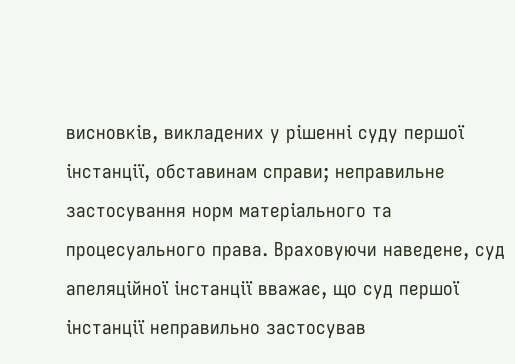висновків, викладених у рішенні суду першої інстанції, обставинам справи; неправильне застосування норм матеріального та процесуального права. Враховуючи наведене, суд апеляційної інстанції вважає, що суд першої інстанції неправильно застосував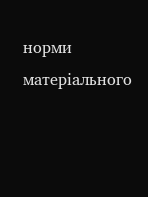норми матеріального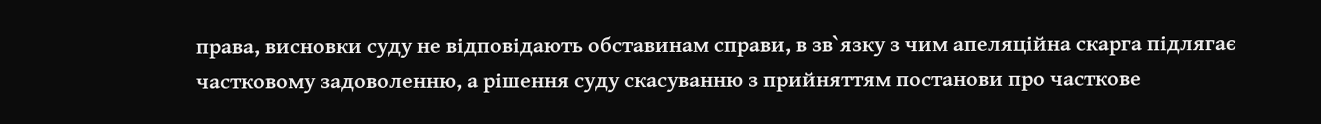права, висновки суду не відповідають обставинам справи, в зв`язку з чим апеляційна скарга підлягає частковому задоволенню, а рішення суду скасуванню з прийняттям постанови про часткове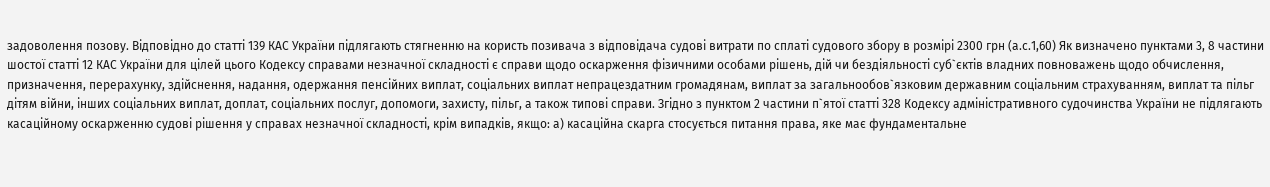задоволення позову. Відповідно до статті 139 КАС України підлягають стягненню на користь позивача з відповідача судові витрати по сплаті судового збору в розмірі 2300 грн (а.с.1,60) Як визначено пунктами 3, 8 частини шостої статті 12 КАС України для цілей цього Кодексу справами незначної складності є справи щодо оскарження фізичними особами рішень, дій чи бездіяльності суб`єктів владних повноважень щодо обчислення, призначення, перерахунку, здійснення, надання, одержання пенсійних виплат, соціальних виплат непрацездатним громадянам, виплат за загальнообов`язковим державним соціальним страхуванням, виплат та пільг дітям війни, інших соціальних виплат, доплат, соціальних послуг, допомоги, захисту, пільг, а також типові справи. Згідно з пунктом 2 частини п`ятої статті 328 Кодексу адміністративного судочинства України не підлягають касаційному оскарженню судові рішення у справах незначної складності, крім випадків, якщо: а) касаційна скарга стосується питання права, яке має фундаментальне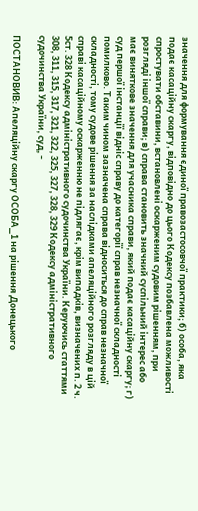значення для формування єдиної правозастосовчої практики; б) особа, яка подає касаційну скаргу, відповідно до цього Кодексу позбавлена можливості спростувати обставини, встановлені оскарженим судовим рішенням, при розгляді іншої справи; в) справа становить значний суспільний інтерес або має виняткове значення для учасника справи, який подає касаційну скаргу; г) суд першої інстанції відніс справу до категорії справ незначної складності помилково. Таким чином зазначена справа відноситься до справ незначної складності, тому судове рішення за наслідками апеляційного розгляду в цій справі касаційному оскарженню не підлягає, крім випадків, визначених п. 2 ч. 5ст. 328 Кодексу адміністративного судочинства України. Керуючись статтями 308, 311, 315, 317, 321, 322, 325, 327, 328, 329 Кодексу адміністративного судочинства України, суд, -

ПОСТАНОВИВ: Апеляційну скаргу ОСОБА_1 на рішення Донецького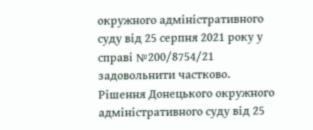окружного адміністративного суду від 25 серпня 2021 року у справі №200/8754/21 задовольнити частково. Рішення Донецького окружного адміністративного суду від 25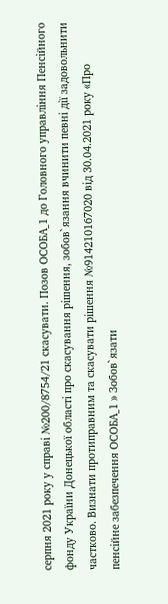серпня 2021 року у справі №200/8754/21 скасувати. Позов ОСОБА_1 до Головного управління Пенсійного фонду України Донецької області про скасування рішення, зобов`язання вчинити певні дії задовольнити частково. Визнати протиправним та скасувати рішення №914210167020 від 30.04.2021 року «Про пенсійне забезпечення ОСОБА_1 » Зобов`язати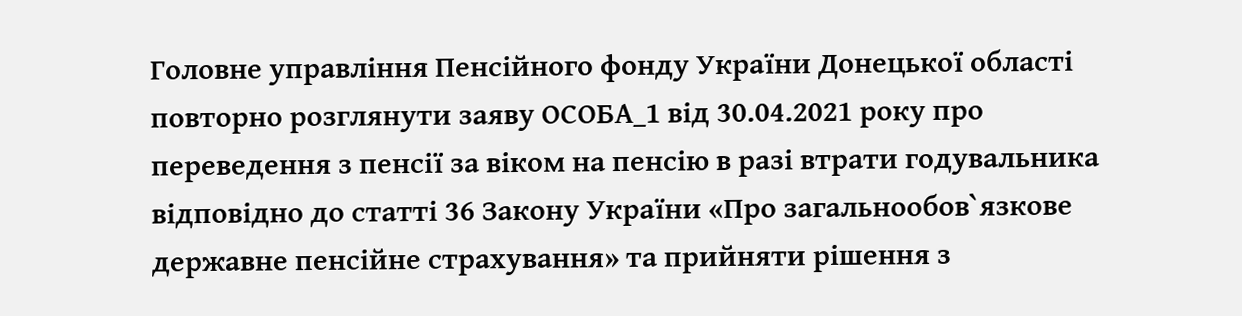Головне управління Пенсійного фонду України Донецької області повторно розглянути заяву ОСОБА_1 від 30.04.2021 року про переведення з пенсії за віком на пенсію в разі втрати годувальника відповідно до статті 36 Закону України «Про загальнообов`язкове державне пенсійне страхування» та прийняти рішення з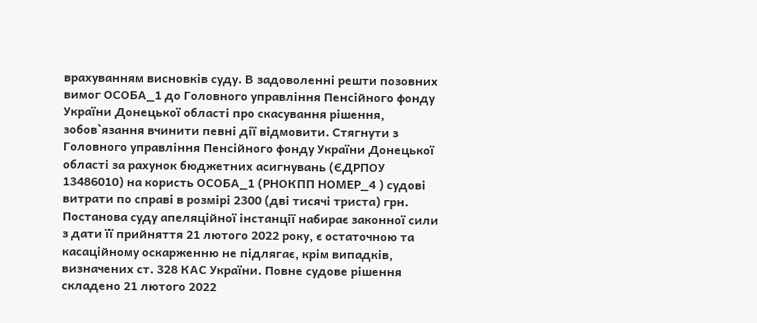врахуванням висновків суду. В задоволенні решти позовних вимог ОСОБА_1 до Головного управління Пенсійного фонду України Донецької області про скасування рішення, зобов`язання вчинити певні дії відмовити. Стягнути з Головного управління Пенсійного фонду України Донецької області за рахунок бюджетних асигнувань (ЄДРПОУ 13486010) на користь ОСОБА_1 (РНОКПП НОМЕР_4 ) судові витрати по справі в розмірі 2300 (дві тисячі триста) грн. Постанова суду апеляційної інстанції набирає законної сили з дати її прийняття 21 лютого 2022 року, є остаточною та касаційному оскарженню не підлягає, крім випадків, визначених ст. 328 КАС України. Повне судове рішення складено 21 лютого 2022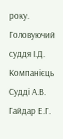року. Головуючий суддя І.Д. Компанієць Судді А.В. Гайдар Е.Г.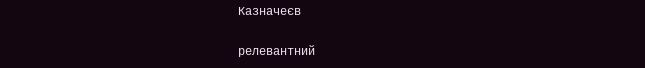Казначеєв

релевантний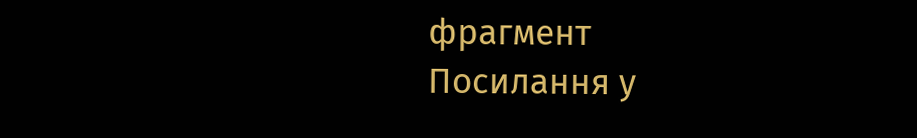фрагмент
Посилання у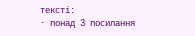тексті:
· понад 3 посилання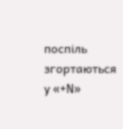поспіль згортаються у «+N»